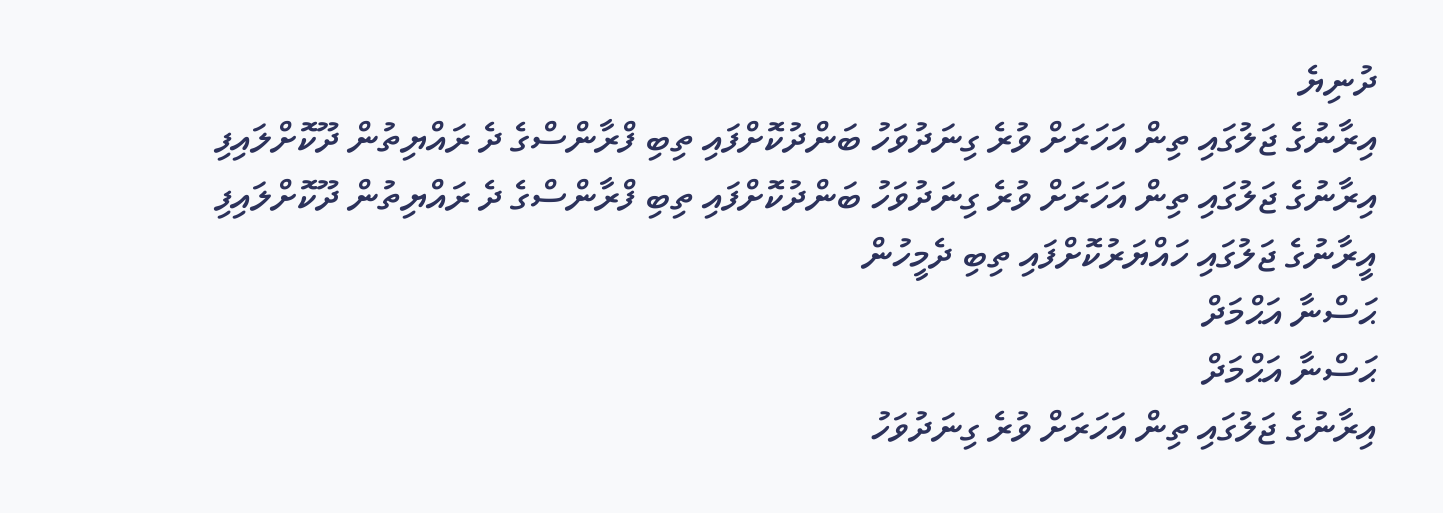ދުނިޔެ
އިރާނުގެ ޖަލުގައި ތިން އަހަރަށް ވުރެ ގިނަދުވަހު ބަންދުކޮށްފައި ތިބި ފްރާންސްގެ ދެ ރައްޔިތުން ދޫކޮށްލައިފި
އިރާނުގެ ޖަލުގައި ތިން އަހަރަށް ވުރެ ގިނަދުވަހު ބަންދުކޮށްފައި ތިބި ފްރާންސްގެ ދެ ރައްޔިތުން ދޫކޮށްލައިފި
އީރާނުގެ ޖަލުގައި ހައްޔަރުކޮށްފައި ތިބި ދެމީހުން
ޙަސްނާ އަޙްމަދް
ޙަސްނާ އަޙްމަދް
އިރާނުގެ ޖަލުގައި ތިން އަހަރަށް ވުރެ ގިނަދުވަހު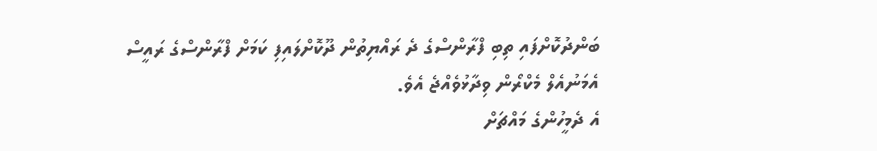ބަންދުކޮށްފައި ތިބި ފްރާންސްގެ ދެ ރައްޔިތުން ދޫކޮށްލައިފި ކަމަށް ފްރާންސްގެ ރައީސް އެމަނުއެލް މެކްރޯން ވިދާޅުވެއްޖެ އެވެ.
އެ ދެމީހުންގެ މައްޗަށް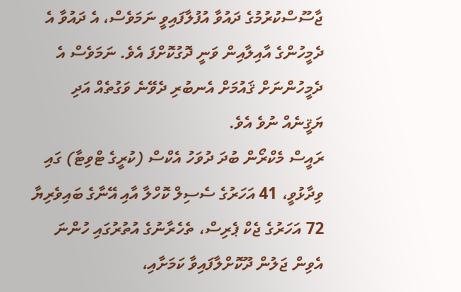ޖާސޫސްކުރުމުގެ ދައުވާ އުފުލާފައިވީ ނަމަވެސް، އެ ދައުވާ އެ ދެމީހުންގެ އާއިލާއިން ވަނީ ދޮގުކޮށްފަ އެވެ. ނަމަވެސް އެ ދެމީހުންނަށް ޤައުމަށް އެނބުރި ދެވޭނެ ވަގުތެއް އަދި ޔަޤީނެއް ނުވެ އެވެ.
ރައީސް މެކްރޯން ބުދަ ދުވަހު އެކްސް (ކުރީގެ ޓްވިޓާ) ގައި ވިދާޅުވީ، 41 އަހަރުގެ ސެސިލް ކޮހްލާ އާއި އޭނާގެ ބައިވެރިޔާ 72 އަހަރުގެ ޖެކް ޕެރިސް، ތެހެރާނުގެ އުތުރުގައި ހުންނަ އެވިން ޖަލުން ދޫކޮށްލާފައިވާ ކަމަށާއި،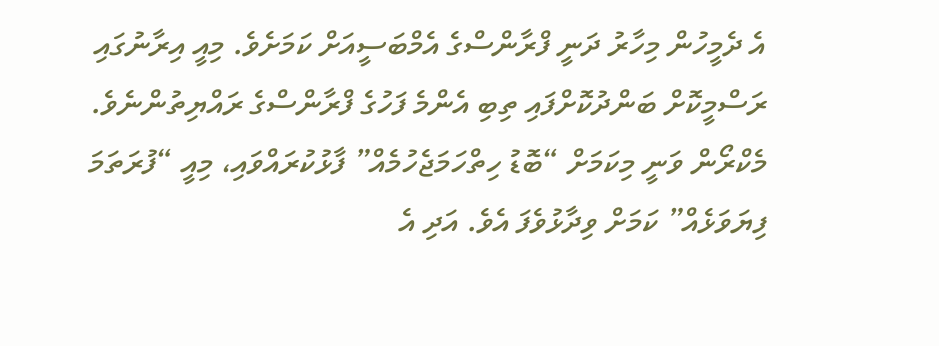އެ ދެމީހުން މިހާރު ދަނީ ފްރާންސްގެ އެމްބަސީއަށް ކަމަށެވެ. މިއީ އިރާނުގައި ރަސްމީކޮށް ބަންދުކޮށްފައި ތިބި އެންމެ ފަހުގެ ފްރާންސްގެ ރައްޔިތުންނެވެ. މެކްރޯން ވަނީ މިކަމަށް “ބޮޑު ހިތްހަމަޖެހުމެއް” ފާޅުކުރައްވައި، މިއީ “ފުރަތަމަ ފިޔަވަޅެއް” ކަމަށް ވިދާޅުވެފަ އެވެ. އަދި އެ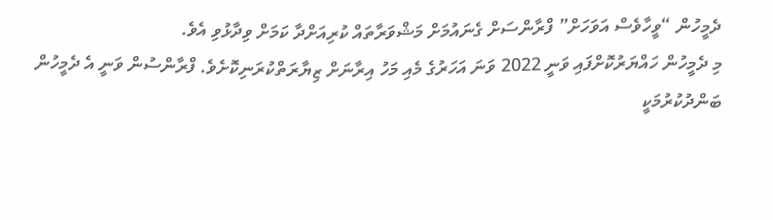ދެމީހުން “ވީހާވެސް އަވަހަށް” ފްރާންސަށް ގެނައުމަށް މަޝްވަރާތައް ކުރިއަށްދާ ކަމަށް ވިދާޅުވި އެވެ.
މި ދެމީހުން ހައްޔަރުކޮށްފައި ވަނީ 2022 ވަނަ އަހަރުގެ މެއި މަހު އިރާނަށް ޒިޔާރަތްކުރަނިކޮށެވެ. ފްރާންސުން ވަނީ އެ ދެމީހުން ބަންދުކުރުމަކީ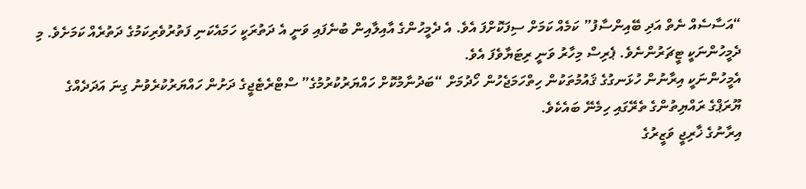“އަސާސެއް ނެތް އަދި ބޭއިންސާފު” ކަމެއް ކަމަށް ސިފަކޮށްފަ އެވެ. އެ ދެމީހުންގެ އާއިލާއިން ބުނެފައި ވަނީ އެ ދަތުރަކީ ހަމައެކަނި ފަތުރުވެރިކަމުގެ ދަތުރެއް ކަމަށެވެ. މި ދެމީހުންނަކީ ޓީޗަރުންނެވެ. ޕެރިސް މިހާރު ވަނީ ރިޓަޔާވެފަ އެވެ.
އެމީހުންނަކީ އިރާނުން ހުޅަނގުގެ ޤައުމުތަކުން ހިތްހަމަޖެހުން ހޯދުމަށް “ބަދުނާމުކޮށް ހައްޔަރުކުރުމުގެ” ސްޓްރެޓެޖީގެ ދަށުން ހައްޔަރުކުރެވުނު ގިނަ އަދަދެއްގެ ޔޫރަޕްގެ ރައްޔިތުންގެ ތެރޭގައި ހިމެނޭ ބައެކެވެ.
އިރާނުގެ ޚާރިޖީ ވަޒީރުގެ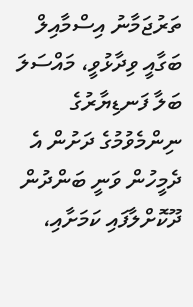ތަރުޖަމާނު އިސްމާއިލް ބަގާއީ ވިދާޅުވީ، މައްސަލަ ބަލާ ފަނޑިޔާރުގެ ނިންމެވުމުގެ ދަށުން އެ ދެމީހުން ވަނީ ބަންދުން ދޫކޮށްލާފައި ކަމަށާއި،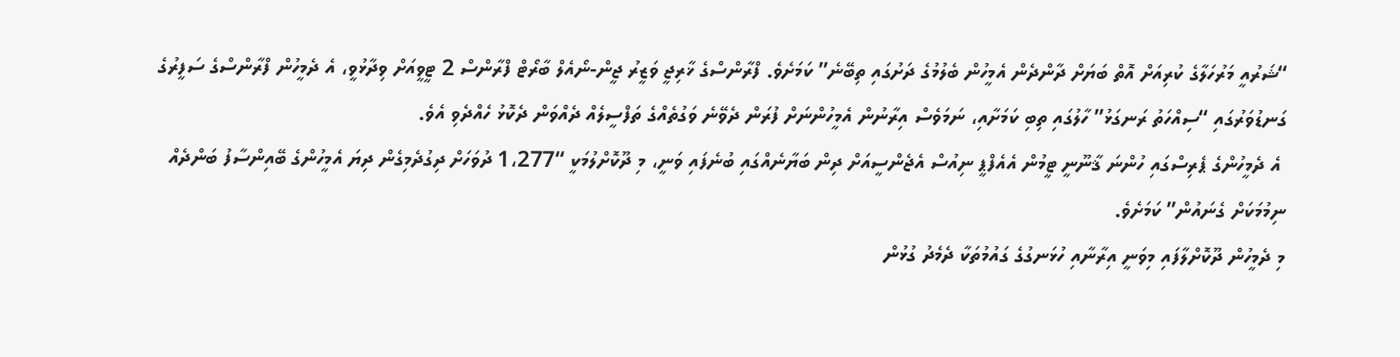“ޝަރުއީ މަރުހަލާގެ ކުރިއަށް އޮތް ބަޔަށް ދާންދެން އެމީހުން ބެލުމުގެ ދަށުގައި ތިބޭނެ” ކަމަށެވެ. ފްރާންސްގެ ޚާރިޖީ ވަޒީރު ޖީން-ނޯއެލް ބާރޯޓް ފްރާންސް 2 ޓީވީއަށް ވިދާޅުވީ، އެ ދެމީހުން ފްރާންސްގެ ސަފީރުގެ ގަނޑުވަރުގައި “ސިއްހަތު ރަނގަޅު” ހާލުގައި ތިބި ކަމަށާއި، ނަމަވެސް އިރާނުން އެމީހުންނަށް ފުރަން ދެވޭނެ ވަގުތެއްގެ ތަފްސީލެއް ދެއްވަން ދެކޮޅު ހެއްދެވި އެވެ.
 އެ ދެމީހުންގެ ޕެރިސްގައި ހުންނަ ޤާނޫނީ ޓީމުން އެއެފްޕީ ނިއުސް އެޖެންސީއަށް ދިން ބަޔާނެއްގައި ބުނެފައި ވަނީ، މި ދޫކޮށްލުމަކީ “1،277 ދުވަހަށް ދިގުދެމިގެން ދިޔަ އެމީހުންގެ ބޭއިންސާފު ބަންދެއް ނިމުމަކަށް ގެނައުން” ކަމަށެވެ.
މި ދެމީހުން ދޫކޮށްލާފައި މިވަނީ އިރާނާއި ހުޅަނގުގެ ގައުމުތަކާ ދެމެދު ގުޅުން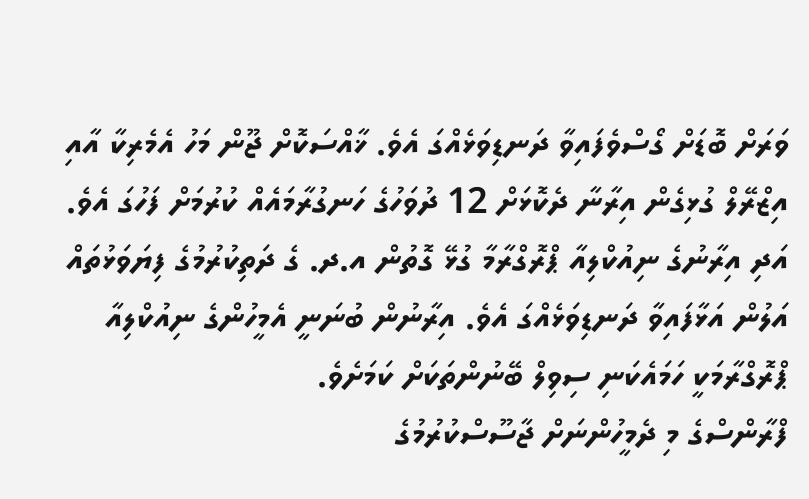ވަރަށް ބޮޑަށް ގޯސްވެފައިވާ ދަނޑިވަޅެއްގަ އެވެ. ޚާއްސަކޮށް ޖޫން މަހު އެމެރިކާ އާއި އިޒްރޭލް ގުޅިގެން އިރާނާ ދެކޮޅަށް 12 ދުވަހުގެ ހަނގުރާމައެއް ކުރުމަށް ފަހުގަ އެވެ. އަދި އިރާނުގެ ނިއުކްލިއާ ޕްރޮގްރާމާ ގުޅޭ ގޮތުން އ.ދ. ގެ ދަތިކުރުމުގެ ފިޔަވަޅުތައް އަލުން އަޅާފައިވާ ދަނޑިވަޅެއްގަ އެވެ. އިރާނުން ބުނަނީ އެމީހުންގެ ނިއުކްލިއާ ޕްރޮގްރާމަކީ ހަމައެކަނި ސިވިލް ބޭނުންތަކަށް ކަމަށެވެ.
ފްރާންސްގެ މި ދެމީހުންނަށް ޖާސޫސްކުރުމުގެ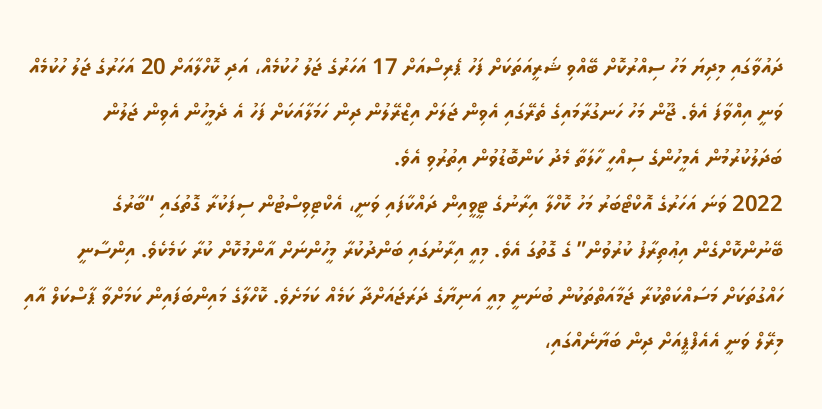ދައުވާގައި މިދިޔަ މަހު ސިއްރުކޮށް ބޭއްވި ޝަރީއަތަކަށް ފަހު ޕެރިސްއަށް 17 އަހަރުގެ ޖަލު ހުކުމެއް، އަދި ކޮހްލާއަށް 20 އަހަރުގެ ޖަލު ހުކުމެއް ވަނީ އިއްވާފަ އެވެ. ޖޫން މަހު ހަނގުރާމައިގެ ތެރޭގައި އެވިން ޖަލަށް އިޒްރޭލުން ދިން ހަމަލާއަކަށް ފަހު އެ ދެމީހުން އެވިން ޖަލުން ބަދަލުކުރުމުން އެމީހުންގެ ސިއްހީ ހާލަތާ މެދު ކަންބޮޑުވުން އިތުރުވި އެވެ.
2022 ވަނަ އަހަރުގެ އޮކްޓޯބަރު މަހު ކޮހްލާ އިރާނުގެ ޓީވީއިން ދައްކާފައި ވަނީ، އެކްޓިވިސްޓުން ސިފަކުރާ ގޮތުގައި “ބާރުގެ ބޭނުންކޮށްގެން އިޢުތިރާފު ކުރުވުން” ގެ ގޮތުގަ އެވެ. މިއީ އިރާނުގައި ބަންދުކުރާ މީހުންނަށް އާންމުކޮށް ކުރާ ކަމެކެވެ. އިންސާނީ ހައްގުތަކަށް މަސައްކަތްކުރާ ޖަމާއަތްތަކުން ބުނަނީ މިއީ އަނިޔާގެ ދަރަޖައަށްދާ ކަމެއް ކަމަށެވެ. ކޮހްލާގެ މައިންބަފައިން ކަމަށްވާ ޕާސްކަލް އާއި މިރޭލް ވަނީ އެއެފްޕީއަށް ދިން ބަޔާނެއްގައި،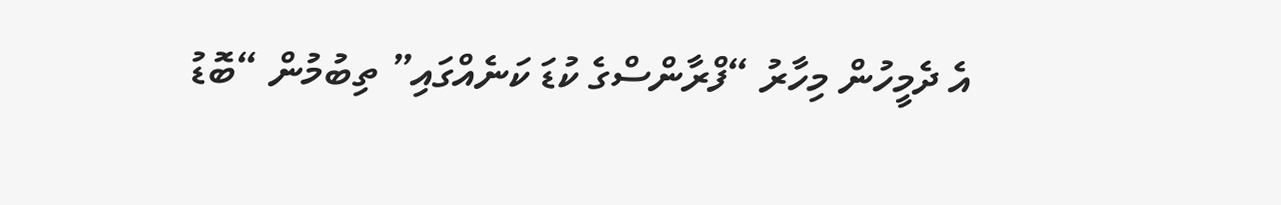އެ ދެމީހުން މިހާރު “ފްރާންސްގެ ކުޑަ ކަނެއްގައި” ތިބުމުން “ބޮޑު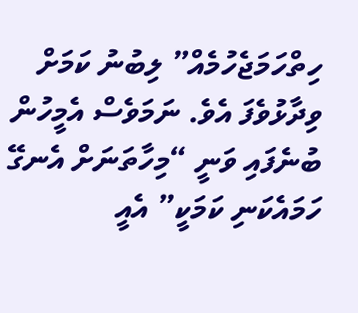ހިތްހަމަޖެހުމެއް” ލިބުނު ކަމަށް ވިދާޅުވެފަ އެވެ. ނަމަވެސް އެމީހުން ބުނެފައި ވަނީ “މިހާތަނަށް އެނގޭ ހަމައެކަނި ކަމަކީ” އެއީ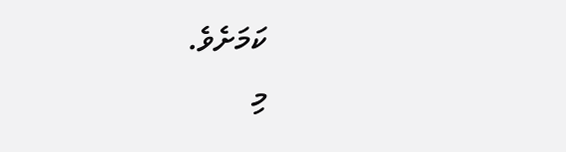ކަމަށެވެ.
މި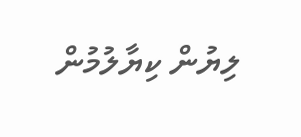ލިޔުން ކިޔާލުމުން